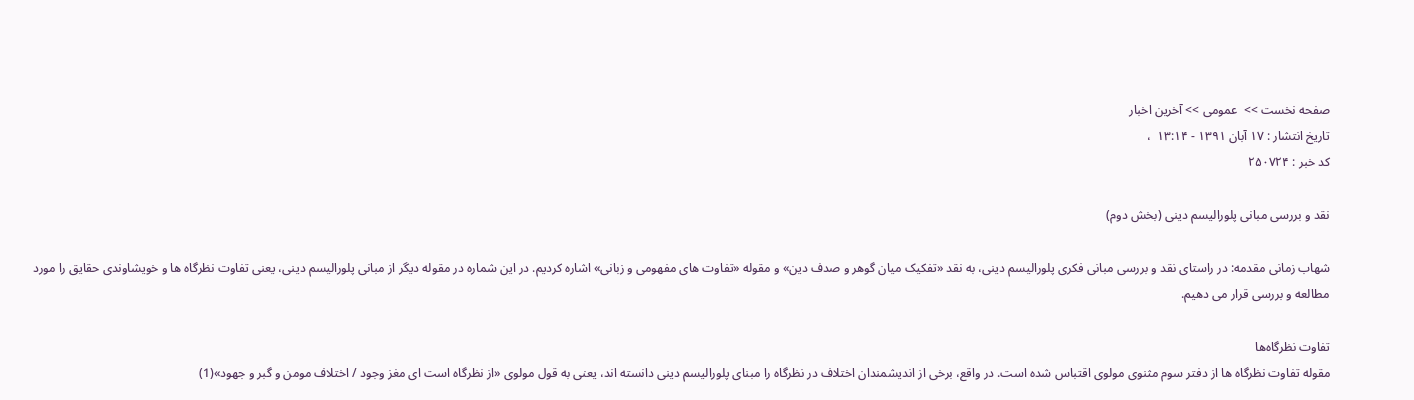صفحه نخست >>  عمومی >> آخرین اخبار
تاریخ انتشار : ۱۷ آبان ۱۳۹۱ - ۱۳:۱۴  ،
کد خبر : ۲۵۰۷۲۴

نقد و بررسی مبانی پلورالیسم دینی (بخش دوم)

شهاب زمانى مقدمه: در راستای نقد و بررسی مبانی فکری پلورالیسم دینی، به نقد «تفکیک میان گوهر و صدف دین» و مقوله «تفاوت های مفهومی و زبانی» اشاره کردیم. در این شماره در مقوله دیگر از مبانی پلورالیسم دینی، یعنی تفاوت نظرگاه ها و خویشاوندی حقایق را مورد مطالعه و بررسی قرار می دهیم.

تفاوت نظرگاه‌ها
مقوله تفاوت نظرگاه ها از دفتر سوم مثنوی مولوی اقتباس شده است. در واقع، برخی از اندیشمندان اختلاف در نظرگاه را مبنای پلورالیسم دینی دانسته اند، یعنی به قول مولوی «از نظرگاه است ای مغز وجود / اختلاف مومن و گبر و جهود»(1)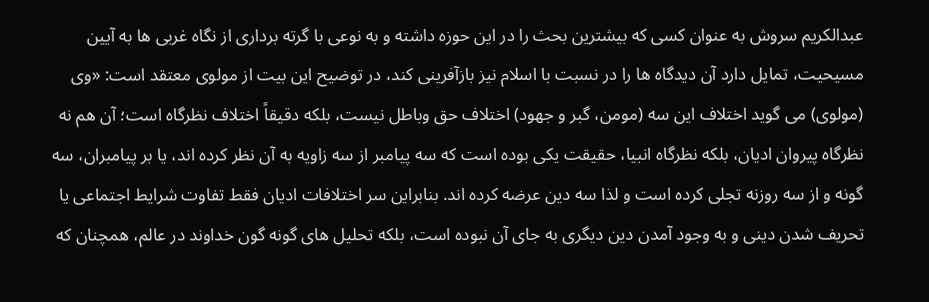عبدالکریم سروش به عنوان کسی که بیشترین بحث را در این حوزه داشته و به نوعی با گرته برداری از نگاه غربی ها به آیین مسیحیت، تمایل دارد آن دیدگاه ها را در نسبت با اسلام نیز بازآفرینی کند، در توضیح این بیت از مولوی معتقد است: «وی (مولوی) می گوید اختلاف این سه (مومن، گبر و جهود) اختلاف حق وباطل نیست، بلکه دقیقاً اختلاف نظرگاه است؛ آن هم نه نظرگاه پیروان ادیان، بلکه نظرگاه انبیا، حقیقت یکی بوده است که سه پیامبر از سه زاویه به آن نظر کرده اند، یا بر پیامبران، سه گونه و از سه روزنه تجلی کرده است و لذا سه دین عرضه کرده اند. بنابراین سر اختلافات ادیان فقط تفاوت شرایط اجتماعی یا تحریف شدن دینی و به وجود آمدن دین دیگری به جای آن نبوده است، بلکه تحلیل های گونه گون خداوند در عالم، همچنان که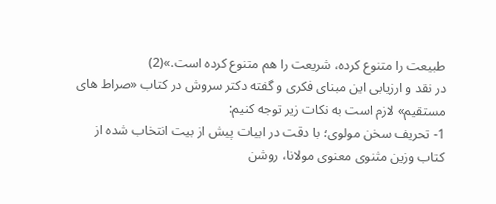طبیعت را متنوع کرده، شریعت را هم متنوع کرده است.»(2)
در نقد و ارزیابی این مبنای فکری و گفته دکتر سروش در کتاب «صراط های مستقیم» لازم است به نکات زیر توجه کنیم:
1- تحریف سخن مولوی؛ با دقت در ابیات پیش از بیت انتخاب شده از کتاب وزین مثنوی معنوی مولانا، روشن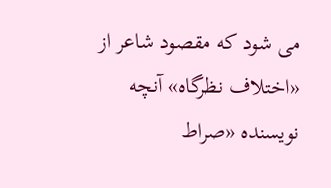می شود که مقصود شاعر از «اختلاف نظرگاه» آنچه نویسنده «صراط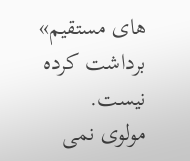های مستقیم» برداشت کرده نیست.
مولوی نمی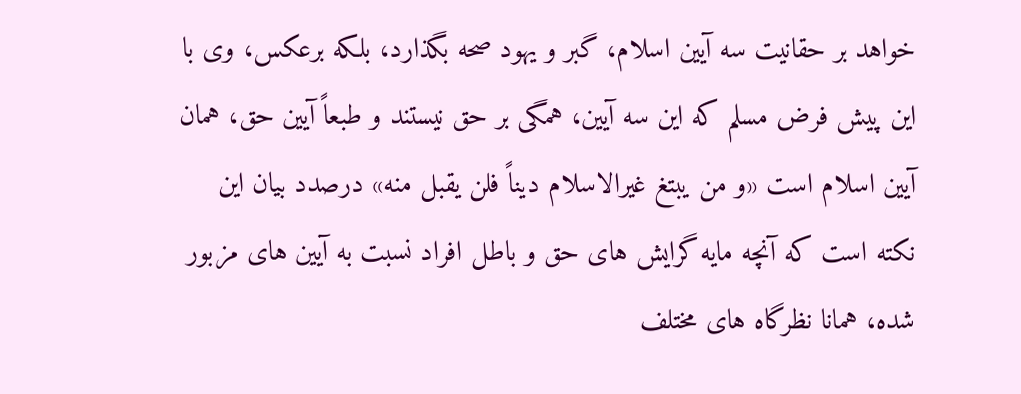خواهد بر حقانیت سه آیین اسلام، گبر و یهود صحه بگذارد، بلکه برعکس، وی با این پیش فرض مسلم که این سه آیین، همگی بر حق نیستند و طبعاً آیین حق، همان آیین اسلام است «و من یبتغ غیرالاسلام دیناً فلن یقبل منه» درصدد بیان این نکته است که آنچه مایه گرایش های حق و باطل افراد نسبت به آیین های مزبور شده، همانا نظرگاه های مختلف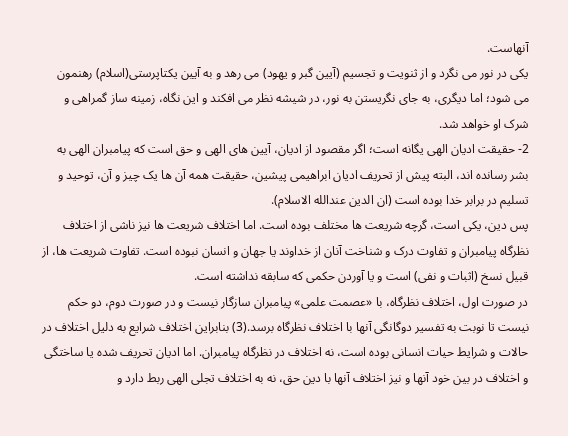آنهاست.
یکی در نور می نگرد و از ثنویت و تجسیم (آیین گبر و یهود) می رهد و به آیین یکتاپرستی(اسلام) رهنمون می شود؛ اما دیگری، به جای نگریستن به نور، در شیشه نظر می افکند و این نگاه، زمینه ساز گمراهی و شرک او خواهد شد.
2- حقیقت ادیان الهی یگانه است؛ اگر مقصود از ادیان، آیین های الهی و حق است که پیامبران الهی به بشر رسانده اند، البته پیش از تحریف ادیان ابراهیمی پیشین، حقیقت همه آن ها یک چیز و آن، توحید و تسلیم در برابر خدا بوده است (ان الدین عندالله الاسلام).
پس دین، یکی است، گرچه شریعت ها مختلف بوده است. اما اختلاف شریعت ها نیز ناشی از اختلاف نظرگاه پیامبران و تفاوت درک و شناخت آنان از خداوند یا جهان و انسان نبوده است. تفاوت شریعت ها، از قبیل نسخ (اثبات و نفی) است و یا آوردن حکمی که سابقه نداشته است.
در صورت اول، اختلاف نظرگاه، با «عصمت علمی» پیامبران سازگار نیست و در صورت دوم، دو حکم نیست تا نوبت به تفسیر دوگانگی آنها با اختلاف نظرگاه برسد.(3) بنابراین اختلاف شرایع به دلیل اختلاف در حالات و شرایط حیات انسانی بوده است، نه اختلاف در نظرگاه پیامبران. اما ادیان تحریف شده یا ساختگی و اختلاف در بین خود آنها و نیز اختلاف آنها با دین حق، نه به اختلاف تجلی الهی ربط دارد و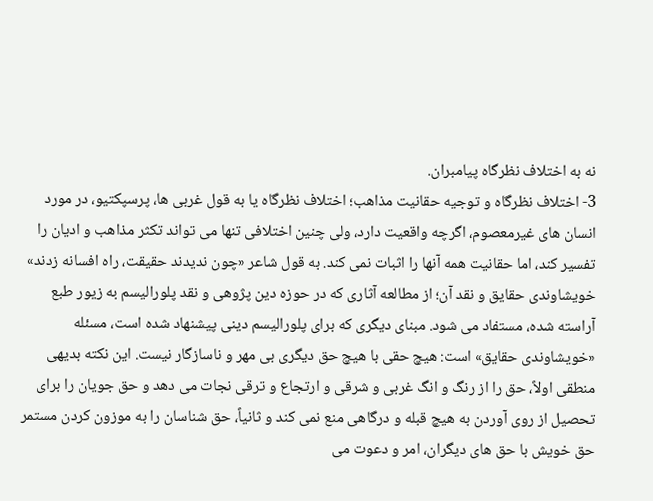نه به اختلاف نظرگاه پیامبران.
3- اختلاف نظرگاه و توجیه حقانیت مذاهب؛ اختلاف نظرگاه یا به قول غربی ها، پرسپکتیو، در مورد انسان های غیرمعصوم، اگرچه واقعیت دارد، ولی چنین اختلافی تنها می تواند تکثر مذاهب و ادیان را تفسیر کند، اما حقانیت همه آنها را اثبات نمی کند. به قول شاعر «چون ندیدند حقیقت، راه افسانه زدند»
خویشاوندی حقایق و نقد آن؛ از مطالعه آثاری که در حوزه دین پژوهی و نقد پلورالیسم به زیور طبع آراسته شده، مستفاد می شود. مبنای دیگری که برای پلورالیسم دینی پیشنهاد شده است، مسئله «خویشاوندی حقایق» است: هیچ حقی با هیچ حق دیگری بی مهر و ناسازگار نیست. این نکته بدیهی منطقی اولاً، حق را از رنگ و انگ غربی و شرقی و ارتجاع و ترقی نجات می دهد و حق جویان را برای تحصیل از روی آوردن به هیچ قبله و درگاهی منع نمی کند و ثانیاً، حق شناسان را به موزون کردن مستمر حق خویش با حق های دیگران، امر و دعوت می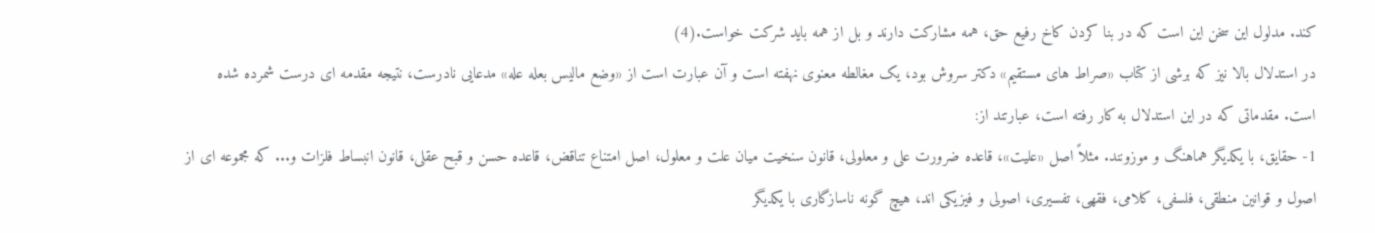کند. مدلول این سخن این است که در بنا کردن کاخ رفیع حق، همه مشارکت دارند و بل از همه باید شرکت خواست.(4)
در استدلال بالا نیز که برشی از کتاب «صراط های مستقیم» دکتر سروش بود، یک مغالطه معنوی نهفته است و آن عبارت است از «وضع مالیس بعله عله» مدعایی نادرست، نتیجه مقدمه ای درست شمرده شده است. مقدماتی که در این استدلال به کار رفته است، عبارتند از:
1- حقایق، با یکدیگر هماهنگ و موزونند. مثلاً اصل «علیت»، قاعده ضرورت علی و معلولی، قانون سنخیت میان علت و معلول، اصل امتناع تناقض، قاعده حسن و قبح عقلی، قانون انبساط فلزات و... که مجموعه ای از اصول و قوانین منطقی، فلسفی، کلامی، فقهی، تفسیری، اصولی و فیزیکی اند، هیچ گونه ناسازگاری با یکدیگر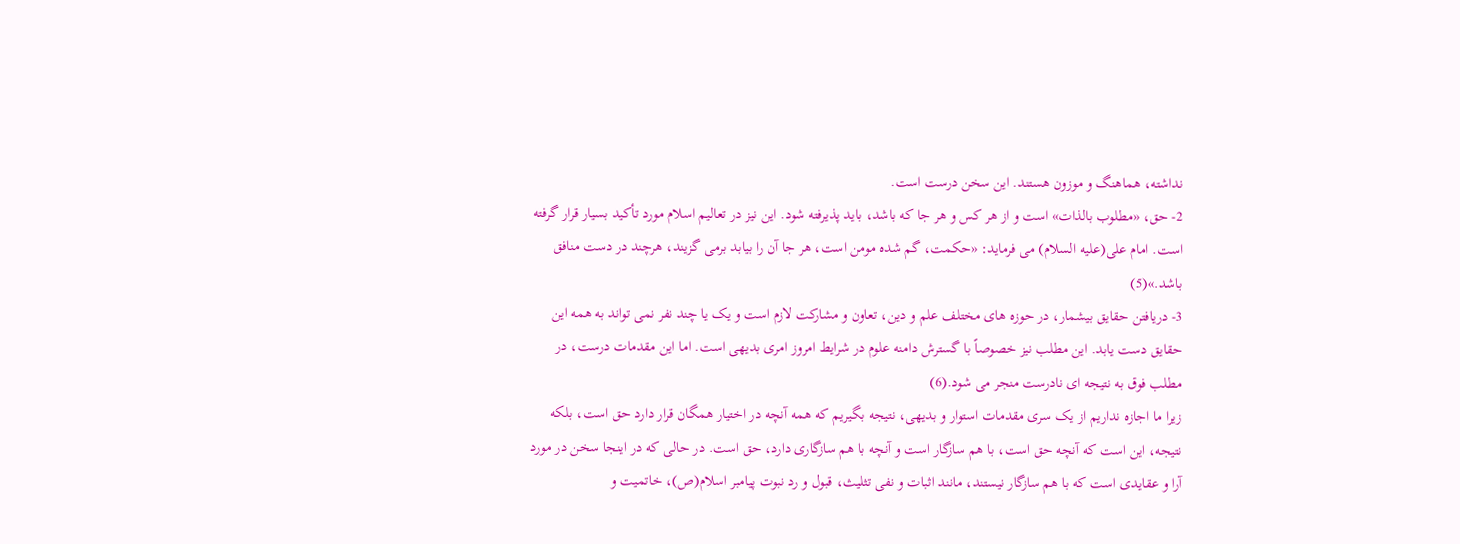نداشته، هماهنگ و موزون هستند. این سخن درست است.
2- حق، «مطلوب بالذات» است و از هر کس و هر جا که باشد، باید پذیرفته شود. این نیز در تعالیم اسلام مورد تأکید بسیار قرار گرفته است. امام علی(علیه السلام) می فرماید: «حکمت، گم شده مومن است، هر جا آن را بیابد برمی گزیند، هرچند در دست منافق باشد.»(5)
3- دریافتن حقایق بیشمار، در حوزه های مختلف علم و دین، تعاون و مشارکت لازم است و یک یا چند نفر نمی تواند به همه این حقایق دست یابد. این مطلب نیز خصوصاً با گسترش دامنه علوم در شرایط امروز امری بدیهی است. اما این مقدمات درست، در مطلب فوق به نتیجه ای نادرست منجر می شود.(6)
زیرا ما اجازه نداریم از یک سری مقدمات استوار و بدیهی، نتیجه بگیریم که همه آنچه در اختیار همگان قرار دارد حق است، بلکه نتیجه، این است که آنچه حق است، با هم سازگار است و آنچه با هم سازگاری دارد، حق است. در حالی که در اینجا سخن در مورد آرا و عقایدی است که با هم سازگار نیستند، مانند اثبات و نفی تثلیث، قبول و رد نبوت پیامبر اسلام(ص)، خاتمیت و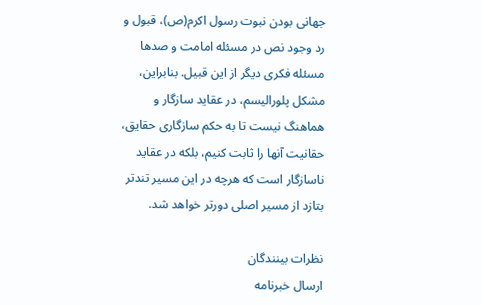جهانی بودن نبوت رسول اکرم(ص)، قبول و رد وجود نص در مسئله امامت و صدها مسئله فکری دیگر از این قبیل. بنابراین، مشکل پلورالیسم، در عقاید سازگار و هماهنگ نیست تا به حکم سازگاری حقایق، حقانیت آنها را ثابت کنیم، بلکه در عقاید ناسازگار است که هرچه در این مسیر تندتر بتازد از مسیر اصلی دورتر خواهد شد.

نظرات بینندگان
ارسال خبرنامه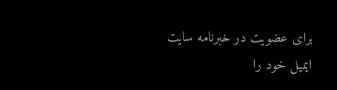برای عضویت در خبرنامه سایت ایمیل خود را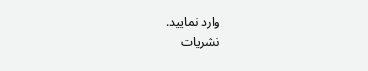وارد نمایید.
نشریات